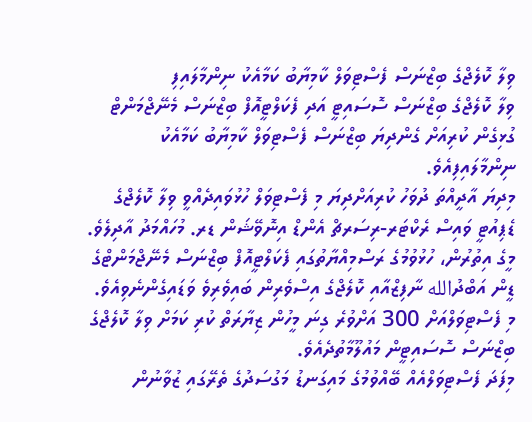ވިލާ ކޮލެޖްގެ ބިޒްނަސް ފެސްޓިވަލް ކާމިޔާބު ކަމާއެކު ނިންމާލައިފި
ވިލާ ކޮލެޖްގެ ބިޒްނަސް ސޮސައިޓީ އަދި ފެކަލްޓީއޮފް ބިޒްނަސް މެނޭޖްމަންޓް ގުޅިގެން ކުރިއަށް ގެންދިޔަ ބިޒްނަސް ފެސްޓިވަލް ކާމިޔާބު ކަމާއެކު ނިންމާލައިފިއެވެ.
މިދިޔަ އާދީއްތަ ދުވަހު ކުރިއަށްދިޔަ މި ފެސްޓިވަލް ހުޅުވައިދެއްވީ ވިލާ ކޮލެޖްގެ ޑެޕިއުޓީ ވައިސް ރެކްޓަރ-ރިސަރޗް އެންޑް އިނޮވޭޝަން ޑރ. މުހައްމަދު އާދިލެވެ. މީގެ އިތުރުން، ހުޅުވުމުގެ ރަސްމިއްޔާތުގައި ފެކަލްޓީއޮފް ބިޒްނަސް މެނޭޖްމަންޓްގެ ޑީން އަބްދުالله ނާފިޒްއާއި ކޮލެޖްގެ އިސްވެރިން ބައިވެރިވެ ވަޑައިގެންނެވިއެވެ.
މި ފެސްޓިވަލްއަށް 300 އަށްވުރެ ގިނަ މީހުން ޒިޔާރަތް ކުރި ކަމަށް ވިލާ ކޮލެޖްގެ ބިޒްނަސް ސޮސައިޓީން މައުލޫމާތުދެއެވެ.
މިފަދަ ފެސްޓިވަލްއެއް ބޭއްވުމުގެ މައިގަނޑު މަގުސަދުގެ ތެރޭގައި ޒުވާނުން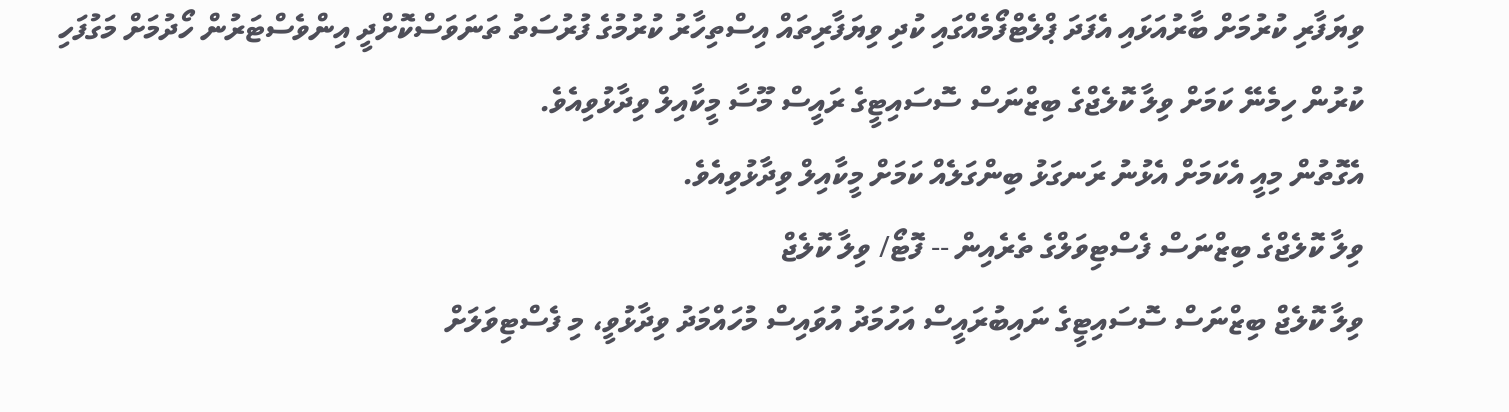ވިޔަފާރި ކުރުމަށް ބާރުއަޅައި އެފަދަ ޕްލެޓްފޯމެއްގައި ކުދި ވިޔަފާރިތައް އިސްތިހާރު ކުރުމުގެ ފުރުސަތު ތަނަވަސްކޮށްދީ އިންވެސްޓަރުން ހޯދުމަށް މަގުފަހި ކުރުން ހިމެނޭ ކަމަށް ވިލާ ކޮލެޖްގެ ބިޒްނަސް ސޮސައިޓީގެ ރައީސް މޫސާ މީކާއިލް ވިދާޅުވިއެވެ.
އެގޮތުން މިއީ އެކަމަށް އެޅުނު ރަނގަޅު ބިންގަލެއް ކަމަށް މީކާއިލް ވިދާޅުވިއެވެ.
ވިލާ ކޮލެޖްގެ ބިޒްނަސް ފެސްޓިވަލްގެ ތެރެއިން -- ފޮޓޯ/ ވިލާ ކޮލެޖް
ވިލާ ކޮލެޖް ބިޒްނަސް ސޮސައިޓީގެ ނައިބުރައީސް އަހުމަދު އުވައިސް މުހައްމަދު ވިދާޅުވީ، މި ފެސްޓިވަލަށް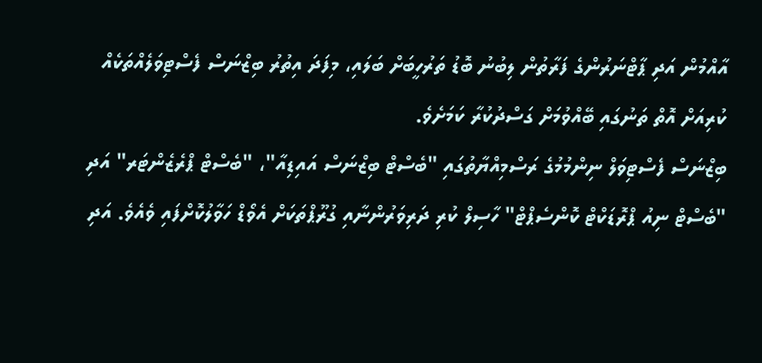އާއްމުން އަދި ޕާޓްނަރުންގެ ފަރާތުން ލިބުނު ބޮޑު ތަރުހީބަށް ބަލައި، މިފަދަ އިތުރު ބިޒްނަސް ފެސްޓިވަލެއްތަކެއް ކުރިއަށް އޮތް ތަނުގައި ބޭއްވުމަށް ގަސްދުކުރާ ކަމަށެވެ.
ބިޒްނަސް ފެސްޓިވަލް ނިންމުމުގެ ރަސްމިއްޔާތުގައި "ބެސްޓް ބިޒްނަސް އައިޑިއާ"، "ބެސްޓް ޕްރެޒެންޓަރ" އަދި "ބެސްޓް ނިއު ޕްރޮޑަކްޓް ކޮންސެޕްޓް" ހާސިލް ކުރި ދަރިވަރުންނާއި ގުރޫޕްތަކަށް އެވޯޑް ހަވާލުކޮށްފައި ވެއެވެ. އަދި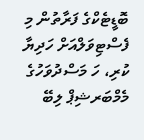ބޮޑީޓެކްގެ ފަރާތުން މި ފެސްޓިވަލްއަށް ހަދިޔާ ކުރި، ހަ މަސްދުވަހުގެ މެމްބަރޝިޕް ލިބޭ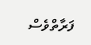ފަރާތްވެސް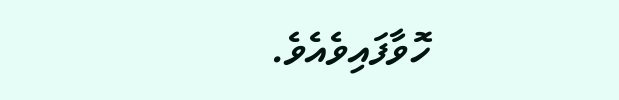ހޮވާފައިވެއެވެ.